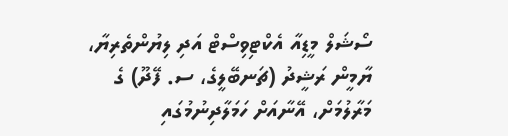ސޯޝަލް މީޑިއާ އެކްޓިވިސްޓް އަދި ލިޔުންތެރިޔާ، ޔާމީން ރަޝީދު (ޗަނބޭލީގެ، ސ. ފޭދޫ) ގެ މަރާލުމަށް، އޭނާއަށް ހަމަލާދިނުމުގައި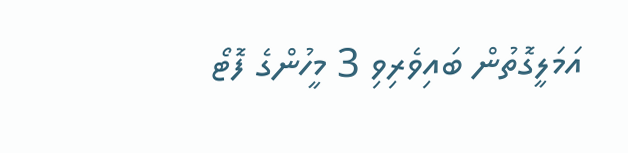އަމަލީގޮތުން ބައިވެރިވި 3 މީހުންގެ ފޮޓޯ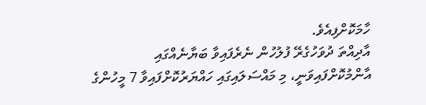ހާމަކޮށްފިއެވެ.
އާދިއްތަ ދުވަހުގެރޭ ފުލުހުން ނެރެފައިވާ ބަޔާނެއްގައި އާންމުކޮށްފައިވަނީ، މި މައްސަލައިގައި ހައްޔަރުކޮށްފައިވާ 7 މީހުންގެ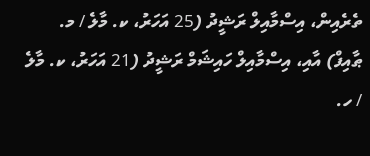ތެރެއިން، އިސްމާއިލް ރަޝީދު (25 އަހަރު، ކ. މާލެ / މ. ޠާއިފް) އާއި، އިސްމާއިލް ހައިޝަމް ރަޝީދު (21 އަހަރު، ކ. މާލެ / ހ.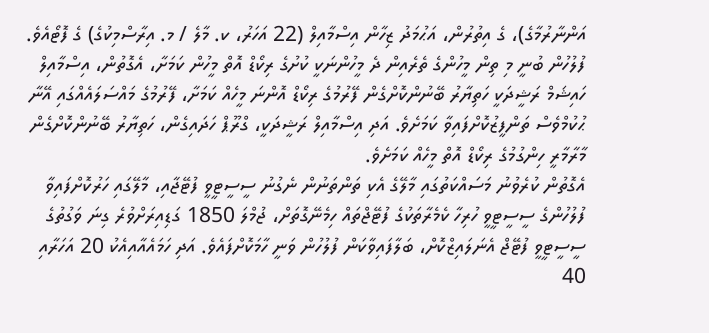އަންނާރުމާގެ)، ގެ އިތުރުން، އަޙުމަދު ޒިހާން އިސްމާއިލް (22 އަހަރު، ކ. މާލެ / މ. އިރާސްމިކުގެ) ގެ ފޮޓޯއެވެ.
ފުލުހުން ބުނީ މި ތިން މީހުންގެ ތެރެއިން ދެ މީހުންނަކީ ކުށުގެ ރިކޯޑް އޮތް މީހުން ކަމަށާ، އެގޮތުން، އިސްމާއިލް ހައިޝަމް ރަޝީދަކީ ހަތިޔާރު ބޭނުންކޮށްގެން ފޭރުމުގެ ރިކޯޑް އޮންނަ މީހެއް ކަމަށާ، ފޭރުމުގެ މައްސަލައެއްގައި އޭނާ ޙުކުމްވެސް ތަންފީޒުކޮށްފައިވާ ކަމަށެވެ. އަދި އިސްމާއިލް ރަޝީދަކީ، ގްރޫޕް ހަދައިގެން، ހަތިޔާރު ބޭނުންކޮށްގެން މާރާމާރީ ހިންގުމުގެ ރިކޯޑް އޮތް މީހެއް ކަމަށެވެ.
އެގޮތުން ކުރެވުނު މަސައްކަތުގައި މާލޭގެ އެކި ތަންތަނުން ނެގުނު ސީސީޓީވީ ފުޓޭޖާއި، މާލޭގައި ހަރުކޮށްފައިވާ ފުލުހުންގެ ސީސީޓީވީ ހުރިހާ ކެމެރާތަކުގެ ފުޓޭޖްތައް ހިމެނޭގޮތަށް، ޖުމްލަ 1850 ގަޑިއިރަށްވުރެ ގިނަ ވަގުތުގެ ސީސީޓީވީ ފުޓޭޖް އެނަލައިޒްކޮށް، ބަލާފައިވާކަން ފުލުހުން ވަނީ ހާމަކޮށްފައެވެ. އަދި ހަމައެއާއިއެކު 20 އަހަރާއި 40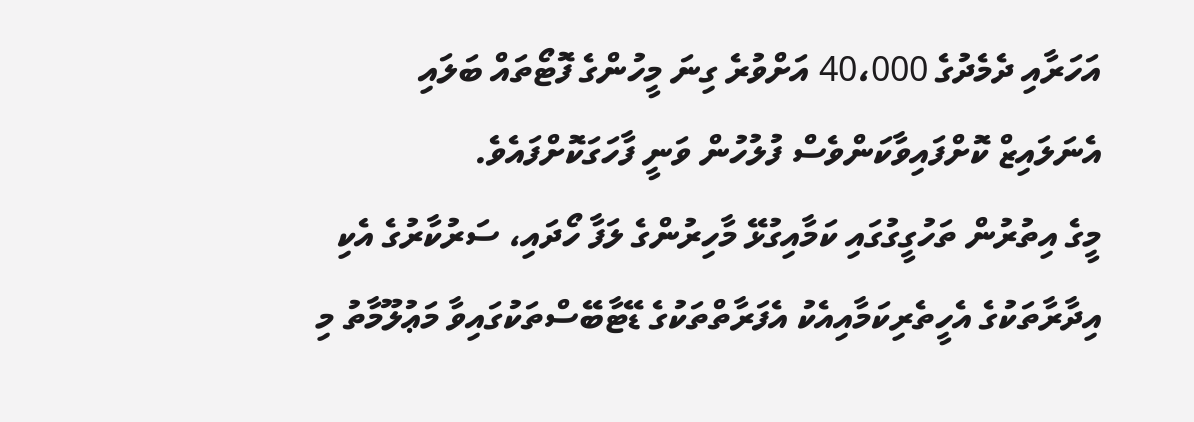އަހަރާއި ދެމެދުގެ 40،000 އަށްވުރެ ގިނަ މީހުންގެ ފޮޓޯތައް ބަލައި އެނަލައިޒް ކޮށްފައިވާކަންވެސް ފުލުހުން ވަނީ ފާހަގަކޮށްފައެވެ.
މީގެ އިތުރުން ތަހުގީގުގައި ކަމާއިގުޅޭ މާހިރުންގެ ލަފާ ހޯދައި، ސަރުކާރުގެ އެކި އިދާރާތަކުގެ އެހީތެރިކަމާއިއެކު އެފަރާތްތަކުގެ ޑޭޓާބޭސްތަކުގައިވާ މަޢުލޫމާތު މި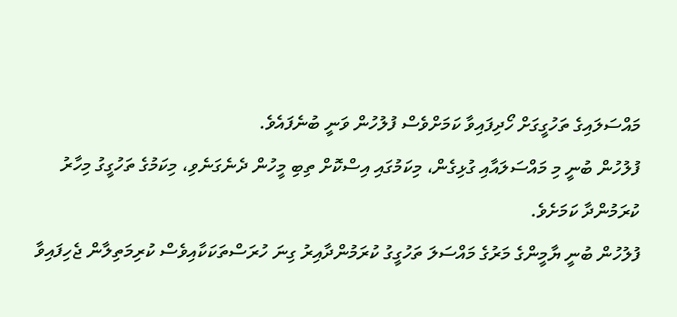މައްސަލައިގެ ތަހުގީގަށް ހޯދިފައިވާ ކަމަށްވެސް ފުލުހުން ވަނީ ބުނެފައެވެ.
ފުލުހުން ބުނީ މި މައްސަލައާއި ގުޅިގެން، މިކަމުގައި އިސްކޮށް ތިބި މީހުން ދެނެގަނެވި، މިކަމުގެ ތަހުގީގު މިހާރު ކުރަމުންދާ ކަމަށެވެ.
ފުލުހުން ބުނީ ޔާމީންގެ މަރުގެ މައްސަލަ ތަހުގީގު ކުރަމުންދާއިރު ގިނަ ހުރަސްތަކަކާއިވެސް ކުރިމަތިލާން ޖެހިފައިވާ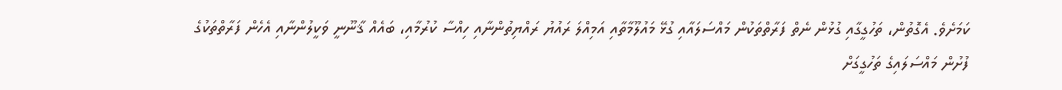ކަމަށެވެ. އެގޮތުން، ތަހުގީގާއި ގުޅުން ނެތް ފަރާތްތަކުން މައްސަލައާއި ގުޅޭ މައުލޫމާތާއި އަމިއްލަ ރައުޔު ރައްޔިތުންނާއި ހިއްސާ ކުރުމާއި، ބައެއް ޤާނޫނީ ވަކީލުންނާއި އެހެން ފަރާތްތަކުގެ ފުށުން މައްސަލައިގެ ތަހުގީގަށް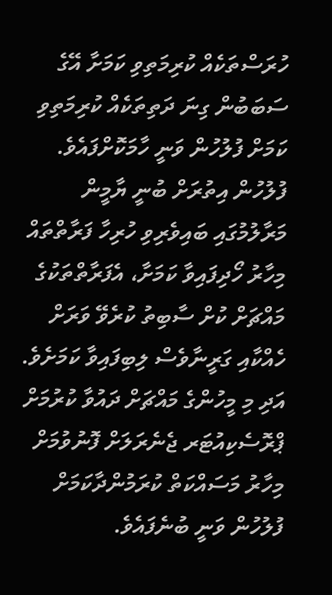ހުރަސްތަކެއް ކުރިމަތިވި ކަމަށާ އޭގެ ސަބަބުން ގިނަ ދަތިތަކެއް ކުރިމަތިވި ކަމަށް ފުލުހުން ވަނީ ހާމަކޮށްފައެވެ.
ފުލުހުން އިތުރަށް ބުނީ ޔާމީން މަރާލުމުގައި ބައިވެރިވި ހުރިހާ ފަރާތްތައް މިހާރު ހޯދިފައިވާ ކަމަށާ، އެފަރާތްތަކުގެ މައްޗަށް ކުށް ސާބިތު ކުރެވޭ ވަރަށް ހެއްކާއި ގަރީނާވެސް ލިބިފައިވާ ކަމަށެވެ. އަދި މި މީހުންގެ މައްޗަށް ދައުވާ ކުރުމަށް ޕްރޮސެކިއުޓަރ ޖެނެރަލަށް ފޮނުވުމަށް މިހާރު މަސައްކަތް ކުރަމުންދާކަމަށް ފުލުހުން ވަނީ ބުނެފައެވެ.